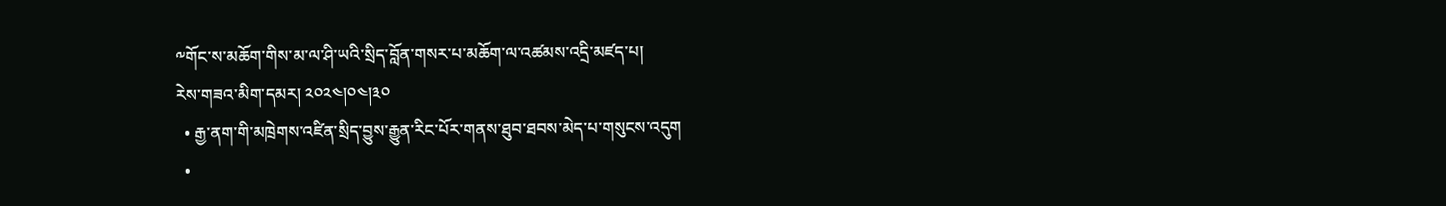༸གོང་ས་མཆོག་གིས་མ་ལ་ཤི་ཡའི་སྲིད་བློན་གསར་པ་མཆོག་ལ་འཚམས་འདྲི་མཛད་པ།
རེས་གཟའ་མིག་དམར། ༢༠༢༤།༠༤།༣༠
  • རྒྱ་ནག་གི་མཁྲེགས་འཛིན་སྲིད་བྱུས་རྒྱུན་རིང་པོར་གནས་ཐུབ་ཐབས་མེད་པ་གསུངས་འདུག
  •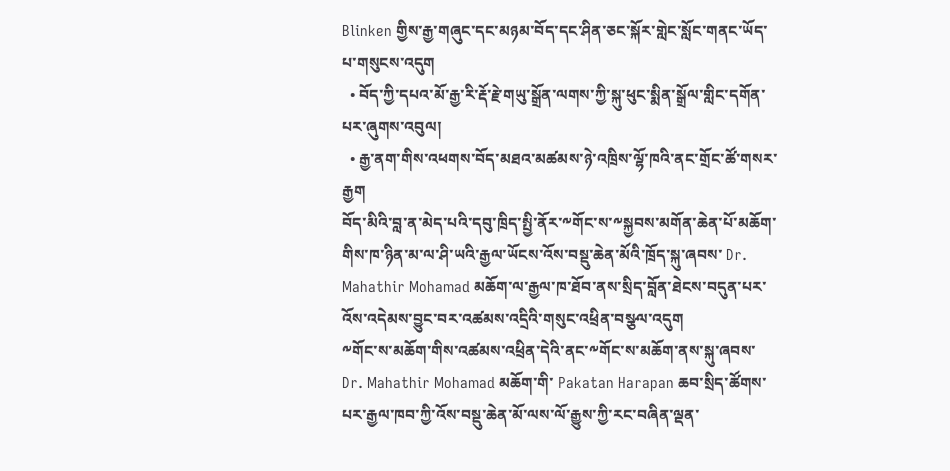Blinken གྱིས་རྒྱ་གཞུང་དང་མཉམ་བོད་དང་ཤིན་ཅང་སྐོར་གླེང་སློང་གནང་ཡོད་པ་གསུངས་འདུག
  • བོད་ཀྱི་དཔའ་མོ་རྒྱ་རི་རྡོ་རྗེ་གཡུ་སྒྲོན་ལགས་ཀྱི་སྐུ་ཕུང་སྨིན་སྒྲོལ་གླིང་དགོན་པར་ཞུགས་འབུལ།
  • རྒྱ་ནག་གིས་འཕགས་བོད་མཐའ་མཚམས་ཉེ་འཁྲིས་ལྷོ་ཁའི་ནང་གྲོང་ཚོ་གསར་རྒྱག
བོད་མིའི་བླ་ན་མེད་པའི་དབུ་ཁྲིད་སྤྱི་ནོར་༸གོང་ས་༸སྐྱབས་མགོན་ཆེན་པོ་མཆོག་གིས་ཁ་ཉིན་མ་ལ་ཤི་ཡའི་རྒྱལ་ཡོངས་འོས་བསྡུ་ཆེན་མོའི་ཁྲོད་སྐུ་ཞབས་ Dr. Mahathir Mohamad མཆོག་ལ་རྒྱལ་ཁ་ཐོབ་ནས་སྲིད་བློན་ཐེངས་བདུན་པར་འོས་འདེམས་བྱུང་བར་འཚམས་འདྲིའི་གསུང་འཕྲིན་བསྩལ་འདུག
༸གོང་ས་མཆོག་གིས་འཚམས་འཕྲིན་དེའི་ནང་༸གོང་ས་མཆོག་ནས་སྐུ་ཞབས་ Dr. Mahathir Mohamad མཆོག་གི་ Pakatan Harapan ཆབ་སྲིད་ཚོགས་པར་རྒྱལ་ཁབ་ཀྱི་འོས་བསྡུ་ཆེན་མོ་ལས་ལོ་རྒྱུས་ཀྱི་རང་བཞིན་ལྡན་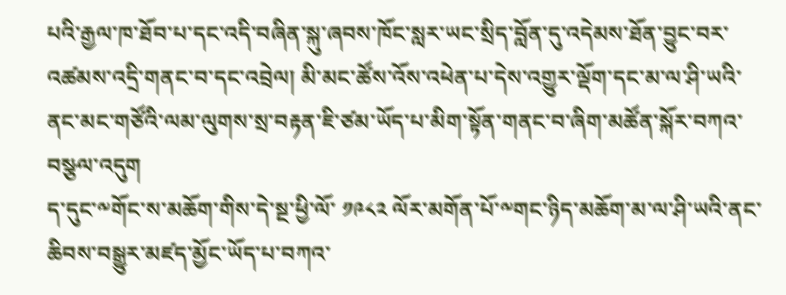པའི་རྒྱལ་ཁ་ཐོབ་པ་དང་འདི་བཞིན་སྐུ་ཞབས་ཁོང་སླར་ཡང་སྲིད་བློན་དུ་འདེམས་ཐོན་བྱུང་བར་འཚམས་འདྲི་གནང་བ་དང་འབྲེལ། མི་མང་ཚོས་འོས་འཕེན་པ་དེས་འགྱུར་ལྡོག་དང་མ་ལ་ཤི་ཡའི་ནང་མང་གཙོའི་ལམ་ལུགས་སྲ་བརྟན་ཇི་ཙམ་ཡོད་པ་མིག་སྟོན་གནང་བ་ཞིག་མཚོན་སྐོར་བཀའ་བསྩལ་འདུག
ད་དུང་༸གོང་ས་མཆོག་གིས་དེ་སྔ་ཕྱི་ལོ་ ༡༩༨༢ ལོར་མགོན་པོ་༸གང་ཉིད་མཆོག་མ་ལ་ཤི་ཡའི་ནང་ཆིབས་བསྒྱུར་མཛད་མྱོང་ཡོད་པ་བཀའ་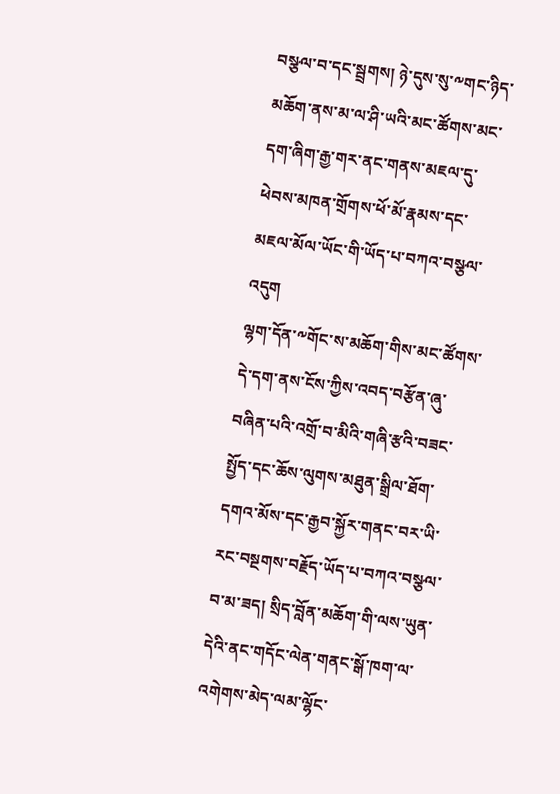བསྩལ་བ་དང་སྦྲགས། ཉེ་དུས་སུ་༸གང་ཉིད་མཆོག་ནས་མ་ལ་ཤི་ཡའི་མང་ཚོགས་མང་དག་ཞིག་རྒྱ་གར་ནང་གནས་མཇལ་དུ་ཕེབས་མཁན་གྲོགས་ཕོ་མོ་རྣམས་དང་མཇལ་མོལ་ཡོང་གི་ཡོད་པ་བཀའ་བསྩལ་འདུག
ལྷག་དོན་༸གོང་ས་མཆོག་གིས་མང་ཚོགས་དེ་དག་ནས་ངོས་ཀྱིས་འབད་བརྩོན་ཞུ་བཞིན་པའི་འགྲོ་བ་མིའི་གཞི་རྩའི་བཟང་སྤྱོད་དང་ཆོས་ལུགས་མཐུན་སྒྲིལ་ཐོག་དགའ་མོས་དང་རྒྱབ་སྐྱོར་གནང་བར་ཡི་རང་བསྔགས་བརྗོད་ཡོད་པ་བཀའ་བསྩལ་བ་མ་ཟད། སྲིད་བློན་མཆོག་གི་ལས་ཡུན་དེའི་ནང་གདོང་ལེན་གནང་སྒོ་ཁག་ལ་འགེགས་མེད་ལམ་ལྷོང་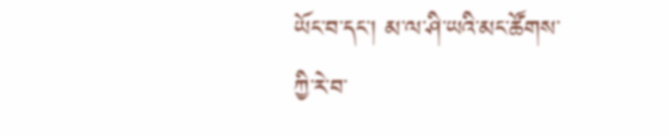ཡོང་བ་དང་། མ་ལ་ཤི་ཡའི་མང་ཚོགས་ཀྱི་རེ་བ་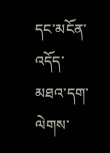དང་མངོན་འདོད་མཐའ་དག་ལེགས་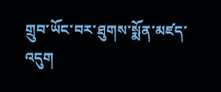གྲུབ་ཡོང་བར་ཐུགས་སྨོན་མཛད་འདུག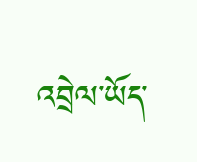འབྲེལ་ཡོད་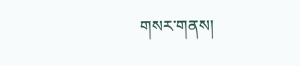གསར་གནས།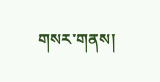གསར་གནས།